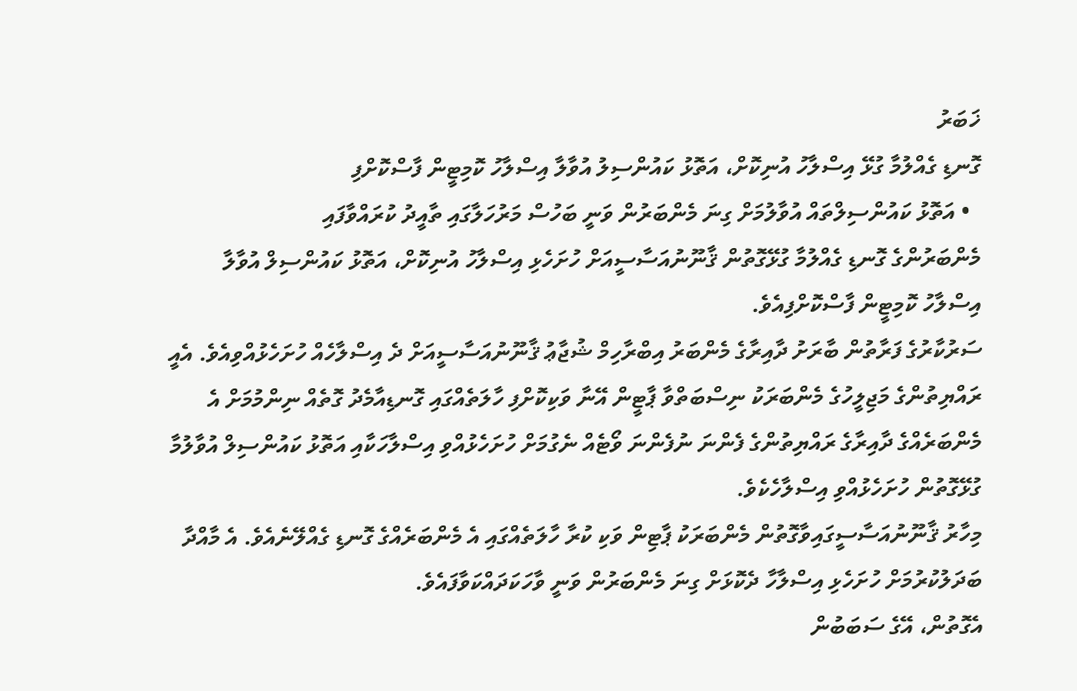ޚަބަރު
ގޮނޑި ގެއްލުމާ ގުޅޭ އިސްލާހު އުނިކޮށް، އަތޮޅު ކައުންސިލު އުވާލާ އިސްލާހު ކޮމިޓީން ފާސްކޮށްފި
  • އަތޮޅު ކައުންސިލްތައް އުވާލުމަށް ގިނަ މެންބަރުން ވަނީ ބަހުސް މަރުހަލާގައި ތާއީދު ކުރައްވާފައި
މެންބަރުންގެ ގޮނޑި ގެއްލުމާ ގުޅޭގޮތުން ޤާނޫނުއަސާސީއަށް ހުށަހެޅި އިސްލާހު އުނިކޮށް، އަތޮޅު ކައުންސިލް އުވާލާ އިސްލާހު ކޮމިޓީން ފާސްކޮށްފިއެވެ.
ސަރުކާރުގެ ފަރާތުން ބާރަށު ދާއިރާގެ މެންބަރު އިބްރާހިމް ޝުޖާޢު ޤާނޫނުއަސާސީއަށް ދެ އިސްލާހެއް ހުށަހެޅުއްވިއެވެ. އެއީ ރައްޔިތުންގެ މަޖިލީހުގެ މެންބަރަކު ނިސްބަތްވާ ޕާޓީން އޭނާ ވަކިކޮށްފި ހާލަތެއްގައި ގޮނޑިއާމެދު ގޮތެއް ނިންމުމަށް އެ މެންބަރެއްގެ ދާއިރާގެ ރައްޔިތުންގެ ފެންނަ ނުފެންނަ ވޯޓެއް ނެގުމަށް ހުށަހެޅުއްވި އިސްލާހަކާއި އަތޮޅު ކައުންސިލް އުވާލުމާ ގުޅޭގޮތުން ހުށަހެޅުއްވި އިސްލާހެކެވެ.
މިހާރު ޤާނޫނުއަސާސީގައިވާގޮތުން މެންބަރަކު ޕާޓިން ވަކި ކުރާ ހާލަތެއްގައި އެ މެންބަރެއްގެ ގޮނޑި ގެއްލޭނެއެވެ. އެ މާއްދާ ބަދަލުކުރުމަށް ހުށަހެޅި އިސްލާހާ ދެކޮޅަށް ގިނަ މެންބަރުން ވަނީ ވާހަކަދައްކަވާފައެވެ.
އެގޮތުން، އޭގެ ސަބަބުން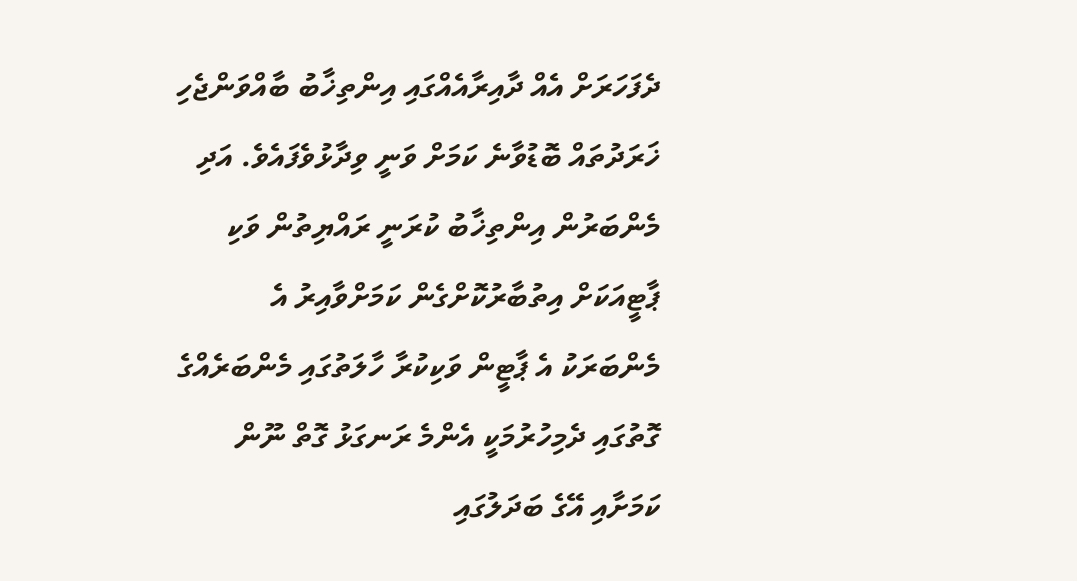ދެފަހަރަށް އެއް ދާއިރާއެއްގައި އިންތިޚާބު ބާއްވަންޖެހި ޚަރަދުތައް ބޮޑުވާނެ ކަމަށް ވަނީ ވިދާޅުވެފައެވެ. އަދި މެންބަރުން އިންތިޚާބު ކުރަނީ ރައްޔިތުން ވަކި ޕާޓީއަކަށް އިތުބާރުކޮށްގެން ކަމަށްވާއިރު އެ މެންބަރަކު އެ ޕާޓީން ވަކިކުރާ ހާލަތުގައި މެންބަރެއްގެ ގޮތުގައި ދެމިހުރުމަކީ އެންމެ ރަނގަޅު ގޮތް ނޫން ކަމަށާއި އޭގެ ބަދަލުގައި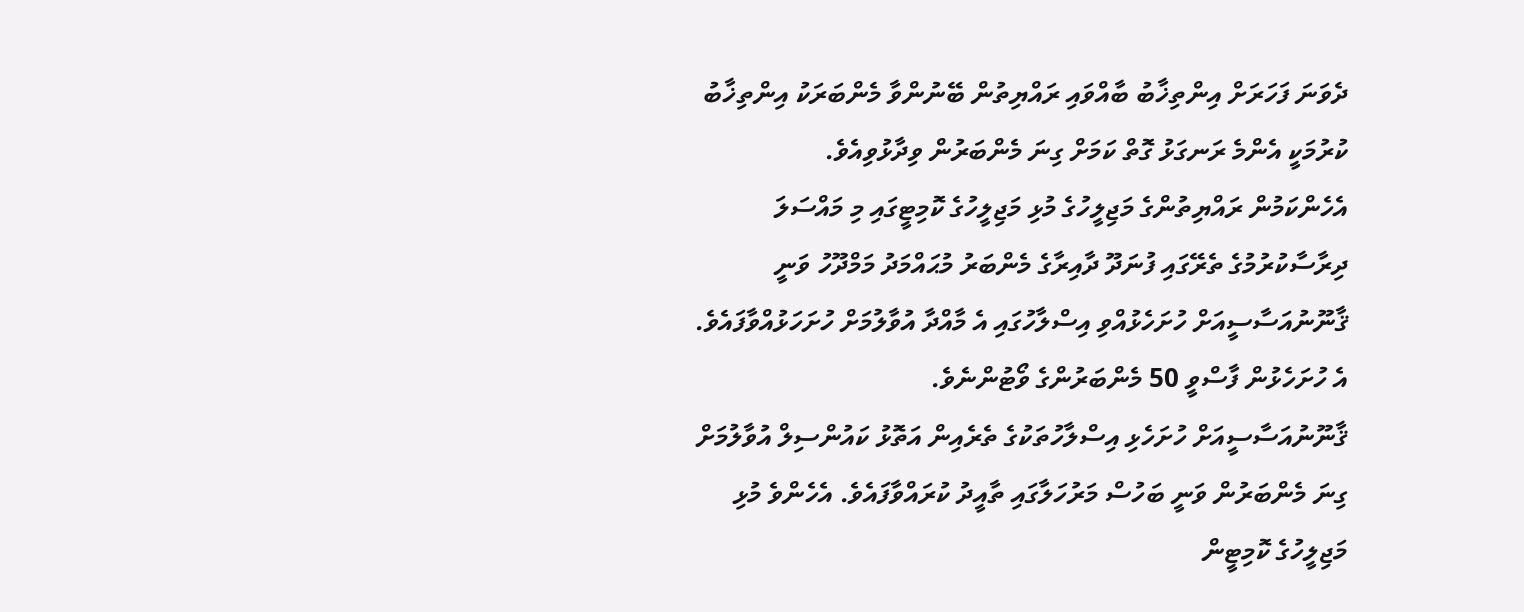ދެވަނަ ފަހަރަށް އިންތިޚާބު ބާއްވައި ރައްޔިތުން ބޭނުންވާ މެންބަރަކު އިންތިޚާބު ކުރުމަކީ އެންމެ ރަނގަޅު ގޮތް ކަމަށް ގިނަ މެންބަރުން ވިދާޅުވިއެވެ.
އެހެންކަމުން ރައްޔިތުންގެ މަޖިލީހުގެ މުޅި މަޖިލީހުގެ ކޮމިޓީގައި މި މައްސަލަ ދިރާސާކުރުމުގެ ތެރޭގައި ފުނަދޫ ދާއިރާގެ މެންބަރު މުޙައްމަދު މަމްދޫހު ވަނީ ޤާނޫނުއަސާސީއަށް ހުށަހެޅުއްވި އިސްލާހުގައި އެ މާއްދާ އުވާލުމަށް ހުށަހަޅުއްވާފައެވެ. އެ ހުށަހެޅުން ފާސްވީ 50 މެންބަރުންގެ ވޯޓުންނެވެ.
ޤާނޫނުއަސާސީއަށް ހުށަހެޅި އިސްލާހުތަކުގެ ތެރެއިން އަތޮޅު ކައުންސިލް އުވާލުމަށް ގިނަ މެންބަރުން ވަނީ ބަހުސް މަރުހަލާގައި ތާއީދު ކުރައްވާފައެވެ. އެހެންވެ މުޅި މަޖިލީހުގެ ކޮމިޓީން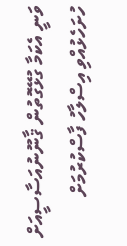ވަނީ އެކަމާ ގުޅޭގޮތުން ޤާނޫނުއަސާސީއަށް ހުށަހެޅުއްވި އިސްލާހު ފާސްކުރުމަށް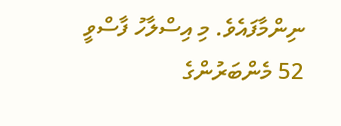ނިންމާފައެވެ. މި އިސްލާހު ފާސްވީ 52 މެންބަރުންގެ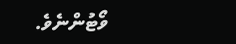ވޯޓުންނެވެ.